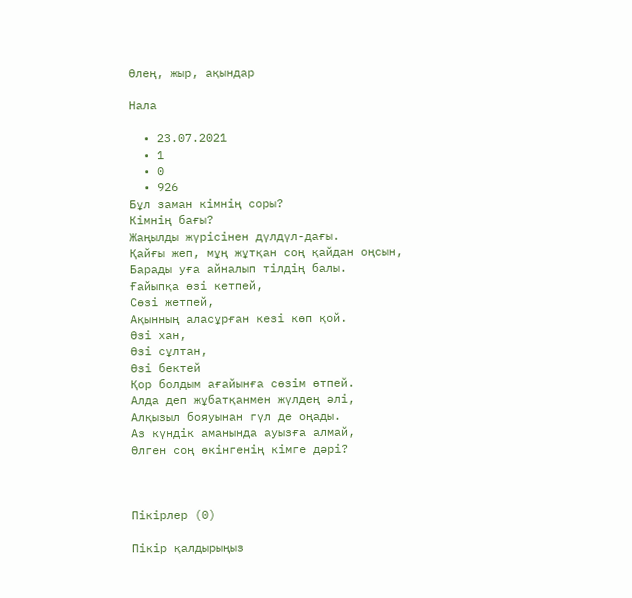Өлең, жыр, ақындар

Нала

  • 23.07.2021
  • 1
  • 0
  • 926
Бұл заман кімнің соры?
Кімнің бағы?
Жаңылды жүрісінен дүлдүл-дағы.
Қайғы жеп, мұң жұтқан соң қайдан оңсын,
Барады уға айналып тілдің балы.
Ғайыпқа өзі кетпей,
Сөзі жетпей,
Ақынның аласұрған кезі көп қой.
Өзі хан,
Өзі сұлтан,
Өзі бектей
Қор болдым ағайынға сөзім өтпей.
Алда деп жұбатқанмен жүлдең əлі,
Алқызыл бояуынан гүл де оңады.
Аз күндік аманында ауызға алмай,
Өлген соң өкінгенің кімге дəрі?



Пікірлер (0)

Пікір қалдырыңыз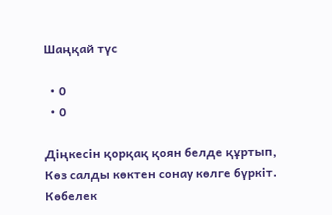Шаңқай түс

  • 0
  • 0

Діңкесін қорқақ қоян белде құртып,
Көз салды көктен сонау көлге бүркіт.
Көбелек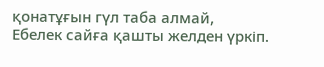қонатұғын гүл таба алмай,
Ебелек сайға қашты желден үркіп.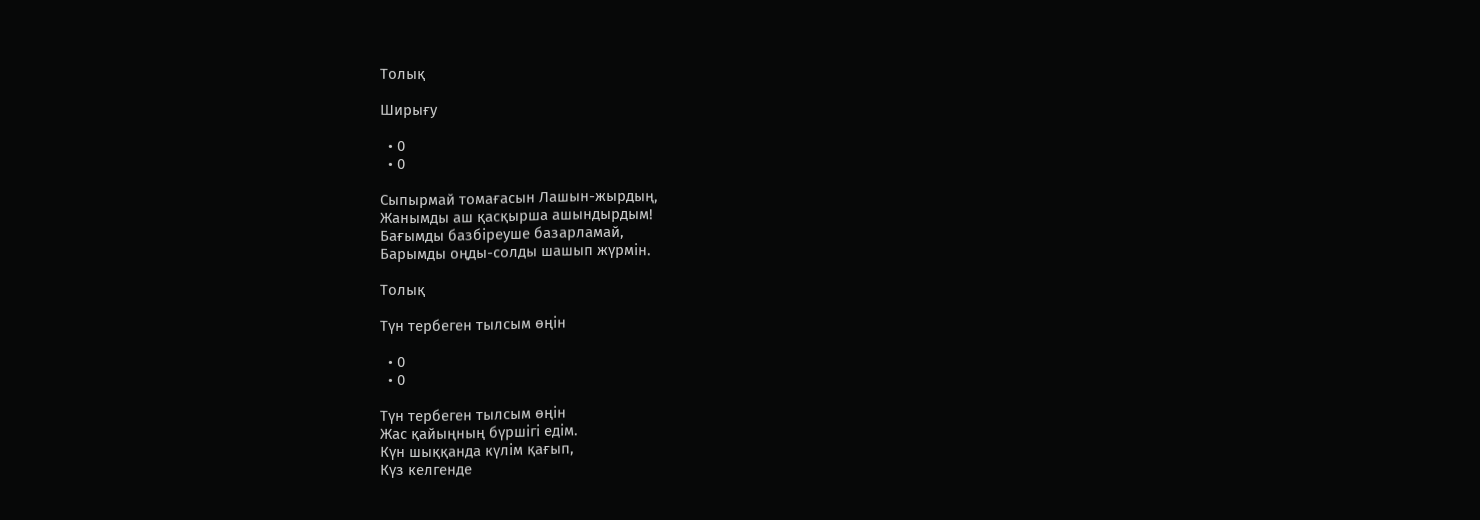Толық

Ширығу

  • 0
  • 0

Сыпырмай томағасын Лашын-жырдың,
Жанымды аш қасқырша ашындырдым!
Бағымды базбіреуше базарламай,
Барымды оңды-солды шашып жүрмін.

Толық

Түн тербеген тылсым өңін

  • 0
  • 0

Түн тербеген тылсым өңін
Жас қайыңның бүршігі едім.
Күн шыққанда күлім қағып,
Күз келгенде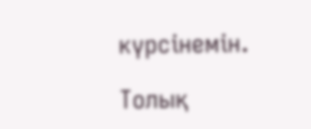күрсінемін.

Толық